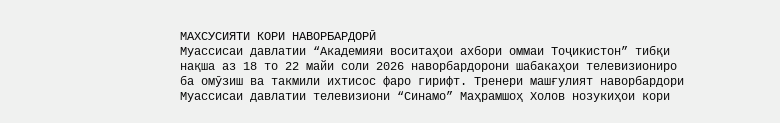МАХСУСИЯТИ КОРИ НАВОРБАРДОРӢ
Муассисаи давлатии “Академияи воситаҳои ахбори оммаи Тоҷикистон” тибқи нақша аз 18 то 22 майи соли 2026 наворбардорони шабакаҳои телевизиониро ба омӯзиш ва такмили ихтисос фаро гирифт. Тренери машғулият наворбардори Муассисаи давлатии телевизиони “Синамо” Маҳрамшоҳ Холов нозукиҳои кори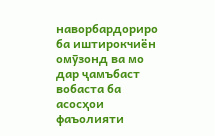наворбардориро ба иштирокчиён омӯзонд ва мо дар ҷамъбаст вобаста ба асосҳои фаъолияти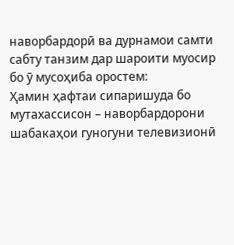наворбардорӣ ва дурнамои самти сабту танзим дар шароити муосир бо ӯ мусоҳиба оростем:
Ҳамин ҳафтаи сипаришуда бо мутахассисон – наворбардорони шабакаҳои гуногуни телевизионӣ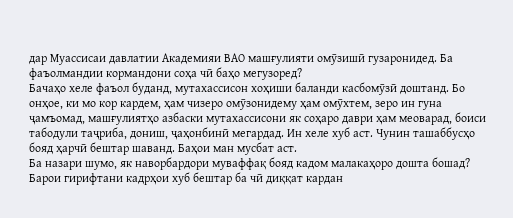дар Муассисаи давлатии Академияи ВАО машғулияти омӯзишӣ гузаронидед. Ба фаъолмандии кормандони соҳа чӣ баҳо мегузоред?
Бачаҳо хеле фаъол буданд, мутахассисон хоҳиши баланди касбомӯзӣ доштанд. Бо онҳое, ки мо кор кардем, ҳам чизеро омӯзонидему ҳам омӯхтем, зеро ин гуна ҷамъомад, машғулиятҳо азбаски мутахассисони як соҳаро даври ҳам меоварад, боиси табодули таҷриба, дониш, ҷаҳонбинӣ мегардад. Ин хеле хуб аст. Чунин ташаббусҳо бояд ҳарчӣ бештар шаванд. Баҳои ман мусбат аст.
Ба назари шумо, як наворбардори муваффақ бояд кадом малакаҳоро дошта бошад? Барои гирифтани кадрҳои хуб бештар ба чӣ диққат кардан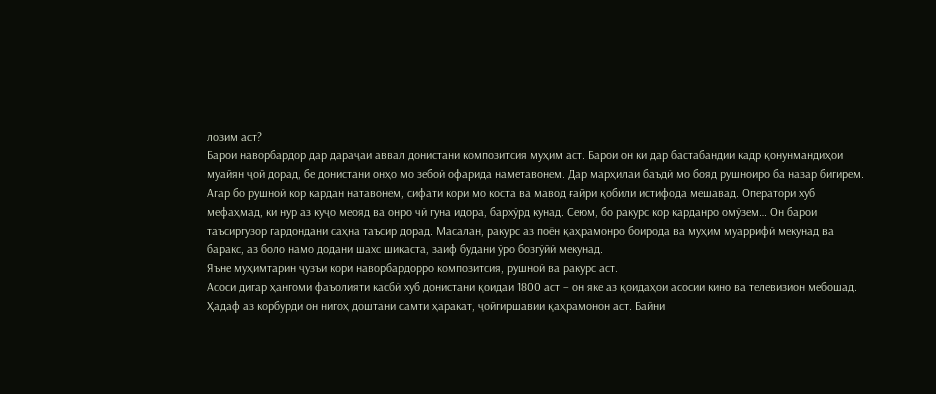лозим аст?
Барои наворбардор дар дараҷаи аввал донистани композитсия муҳим аст. Барои он ки дар бастабандии кадр қонунмандиҳои муайян ҷой дорад, бе донистани онҳо мо зебоӣ офарида наметавонем. Дар марҳилаи баъдӣ мо бояд рушноиро ба назар бигирем. Агар бо рушноӣ кор кардан натавонем, сифати кори мо коста ва мавод ғайри қобили истифода мешавад. Оператори хуб мефаҳмад, ки нур аз куҷо меояд ва онро чӣ гуна идора, бархӯрд кунад. Сеюм, бо ракурс кор карданро омӯзем… Он барои таъсиргузор гардондани саҳна таъсир дорад. Масалан, ракурс аз поён қаҳрамонро боирода ва муҳим муаррифӣ мекунад ва баракс, аз боло намо додани шахс шикаста, заиф будани ӯро бозгӯйӣ мекунад.
Яъне муҳимтарин ҷузъи кори наворбардорро композитсия, рушноӣ ва ракурс аст.
Асоси дигар ҳангоми фаъолияти касбӣ хуб донистани қоидаи 1800 аст – он яке аз қоидаҳои асосии кино ва телевизион мебошад. Ҳадаф аз корбурди он нигоҳ доштани самти ҳаракат, ҷойгиршавии қаҳрамонон аст. Байни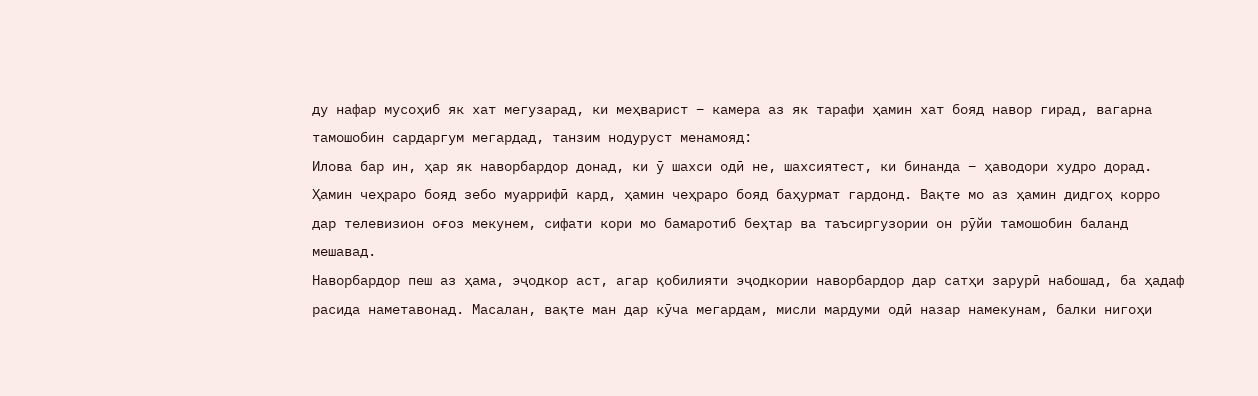ду нафар мусоҳиб як хат мегузарад, ки меҳварист – камера аз як тарафи ҳамин хат бояд навор гирад, вагарна тамошобин сардаргум мегардад, танзим нодуруст менамояд:
Илова бар ин, ҳар як наворбардор донад, ки ӯ шахси одӣ не, шахсиятест, ки бинанда – ҳаводори худро дорад. Ҳамин чеҳраро бояд зебо муаррифӣ кард, ҳамин чеҳраро бояд баҳурмат гардонд. Вақте мо аз ҳамин дидгоҳ корро дар телевизион оғоз мекунем, сифати кори мо бамаротиб беҳтар ва таъсиргузории он рӯйи тамошобин баланд мешавад.
Наворбардор пеш аз ҳама, эҷодкор аст, агар қобилияти эҷодкории наворбардор дар сатҳи зарурӣ набошад, ба ҳадаф расида наметавонад. Масалан, вақте ман дар кӯча мегардам, мисли мардуми одӣ назар намекунам, балки нигоҳи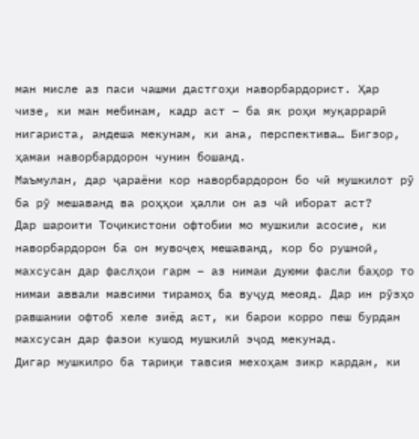ман мисле аз паси чашми дастгоҳи наворбардорист. Ҳар чизе, ки ман мебинам, кадр аст – ба як роҳи муқаррарӣ нигариста, андеша мекунам, ки ана, перспектива… Бигзор, ҳамаи наворбардорон чунин бошанд.
Маъмулан, дар ҷараёни кор наворбардорон бо чӣ мушкилот рӯ ба рӯ мешаванд ва роҳҳои ҳалли он аз чӣ иборат аст?
Дар шароити Тоҷикистони офтобии мо мушкили асосие, ки наворбардорон ба он мувоҷеҳ мешаванд, кор бо рушноӣ, махсусан дар фаслҳои гарм – аз нимаи дуюми фасли баҳор то нимаи аввали мавсими тирамоҳ ба вуҷуд меояд. Дар ин рӯзҳо равшании офтоб хеле зиёд аст, ки барои корро пеш бурдан махсусан дар фазои кушод мушкилӣ эҷод мекунад.
Дигар мушкилро ба тариқи тавсия мехоҳам зикр кардан, ки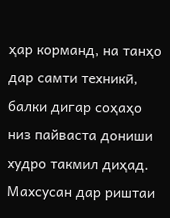ҳар корманд, на танҳо дар самти техникӣ, балки дигар соҳаҳо низ пайваста дониши худро такмил диҳад. Махсусан дар риштаи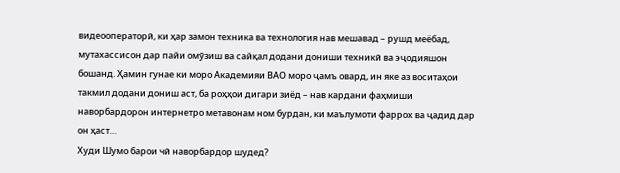видеооператорӣ, ки ҳар замон техника ва технология нав мешавад – рушд меёбад, мутахассисон дар пайи омӯзиш ва сайқал додани дониши техникӣ ва эҷодияшон бошанд. Ҳамин гунае ки моро Академияи ВАО моро ҷамъ овард, ин яке аз воситаҳои такмил додани дониш аст, ба роҳҳои дигари зиёд – нав кардани фаҳмиши наворбардорон интернетро метавонам ном бурдан, ки маълумоти фаррох ва ҷадид дар он ҳаст…
Худи Шумо барои чӣ наворбардор шудед?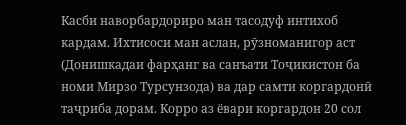Касби наворбардориро ман тасодуф интихоб кардам. Ихтисоси ман аслан, рӯзноманигор аст (Донишкадаи фарҳанг ва санъати Тоҷикистон ба номи Мирзо Турсунзода) ва дар самти коргардонӣ таҷриба дорам. Корро аз ёвари коргардон 20 сол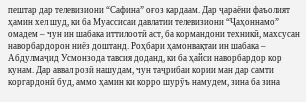пештар дар телевизиони “Сафина” оғоз кардаам. Дар ҷараёни фаъолият ҳамин хел шуд, ки ба Муассисаи давлатии телевизиони “Ҷаҳоннамо” омадем – чун ин шабака иттилоотӣ аст, ба кормандони техникӣ, махсусан наворбардорон ниёз доштанд. Роҳбари ҳамонвақтаи ин шабака – Абдулмаҷид Усмонзода тавсия доданд, ки ба ҳайси наворбардор кор кунам. Дар аввал розӣ нашудам, чун таҷрибаи кории ман дар самти коргардонӣ буд, аммо ҳамин ки корро шурӯъ намудем, зина ба зина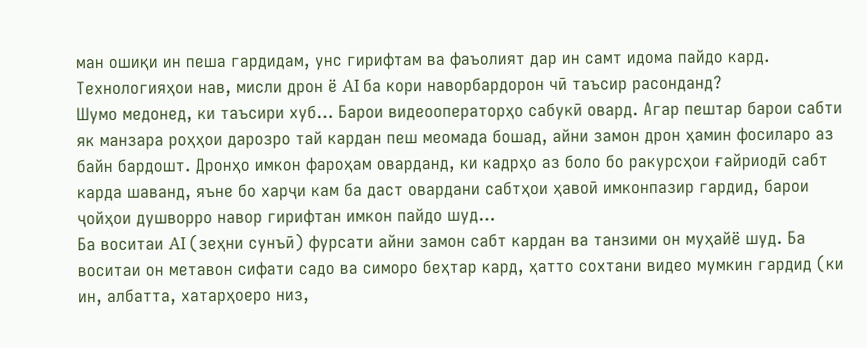ман ошиқи ин пеша гардидам, унс гирифтам ва фаъолият дар ин самт идома пайдо кард.
Технологияҳои нав, мисли дрон ё AI ба кори наворбардорон чӣ таъсир расонданд?
Шумо медонед, ки таъсири хуб… Барои видеооператорҳо сабукӣ овард. Агар пештар барои сабти як манзара роҳҳои дарозро тай кардан пеш меомада бошад, айни замон дрон ҳамин фосиларо аз байн бардошт. Дронҳо имкон фароҳам оварданд, ки кадрҳо аз боло бо ракурсҳои ғайриодӣ сабт карда шаванд, яъне бо харҷи кам ба даст овардани сабтҳои ҳавоӣ имконпазир гардид, барои ҷойҳои душворро навор гирифтан имкон пайдо шуд…
Ба воситаи AI (зеҳни сунъӣ) фурсати айни замон сабт кардан ва танзими он муҳайё шуд. Ба воситаи он метавон сифати садо ва симоро беҳтар кард, ҳатто сохтани видео мумкин гардид (ки ин, албатта, хатарҳоеро низ,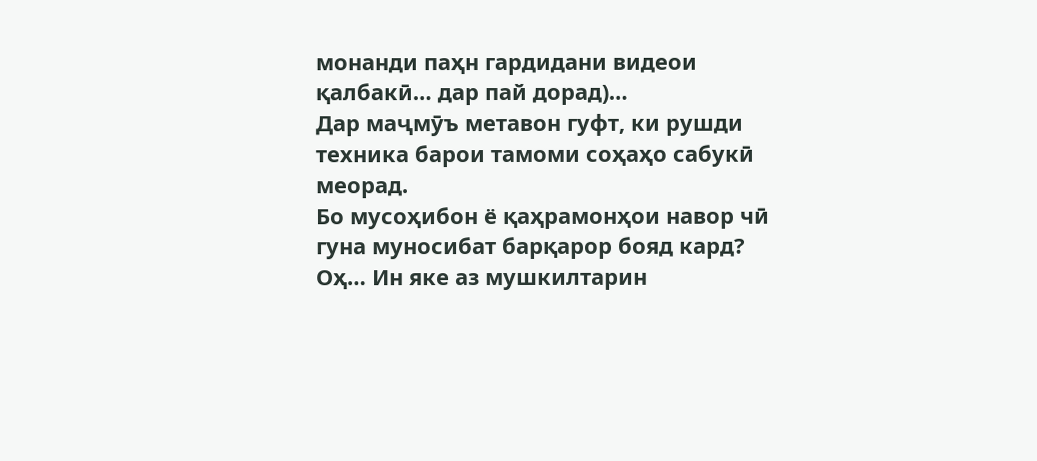монанди паҳн гардидани видеои қалбакӣ… дар пай дорад)…
Дар маҷмӯъ метавон гуфт, ки рушди техника барои тамоми соҳаҳо сабукӣ меорад.
Бо мусоҳибон ё қаҳрамонҳои навор чӣ гуна муносибат барқарор бояд кард?
Оҳ… Ин яке аз мушкилтарин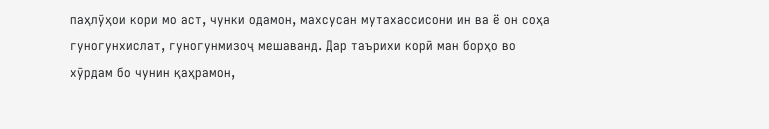паҳлӯҳои кори мо аст, чунки одамон, махсусан мутахассисони ин ва ё он соҳа гуногунхислат, гуногунмизоҷ мешаванд. Дар таърихи корӣ ман борҳо во хӯрдам бо чунин қаҳрамон,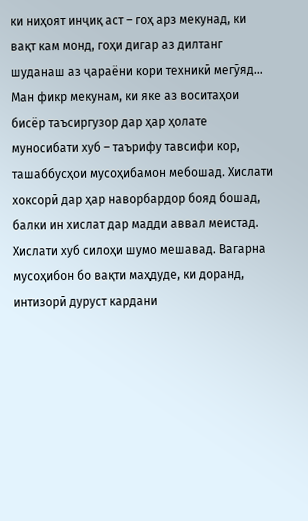ки ниҳоят инҷиқ аст – гоҳ арз мекунад, ки вақт кам монд, гоҳи дигар аз дилтанг шуданаш аз ҷараёни кори техникӣ мегӯяд…
Ман фикр мекунам, ки яке аз воситаҳои бисёр таъсиргузор дар ҳар ҳолате муносибати хуб – таърифу тавсифи кор, ташаббусҳои мусоҳибамон мебошад. Хислати хоксорӣ дар ҳар наворбардор бояд бошад, балки ин хислат дар мадди аввал меистад. Хислати хуб силоҳи шумо мешавад. Вагарна мусоҳибон бо вақти маҳдуде, ки доранд, интизорӣ дуруст кардани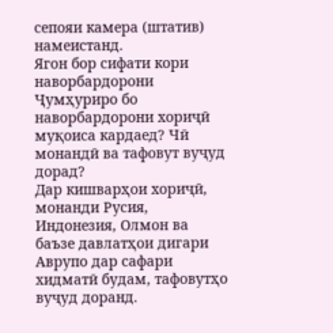сепояи камера (штатив) намеистанд.
Ягон бор сифати кори наворбардорони Ҷумҳуриро бо наворбардорони хориҷӣ муқоиса кардаед? Чӣ монандӣ ва тафовут вуҷуд дорад?
Дар кишварҳои хориҷӣ, монанди Русия, Индонезия, Олмон ва баъзе давлатҳои дигари Аврупо дар сафари хидматӣ будам, тафовутҳо вуҷуд доранд.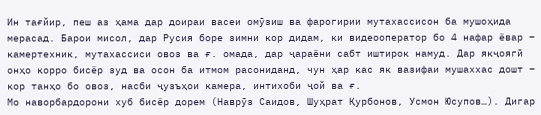Ин тағйир, пеш аз ҳама дар доираи васеи омӯзиш ва фарогирии мутахассисон ба мушоҳида мерасад. Барои мисол, дар Русия боре зимни кор дидам, ки видеооператор бо 4 нафар ёвар – камертехник, мутахассиси овоз ва ғ. омада, дар ҷараёни сабт иштирок намуд. Дар якҷоягӣ онҳо корро бисёр зуд ва осон ба итмом расониданд, чун ҳар кас як вазифаи мушаххас дошт – кор танҳо бо овоз, насби ҷузъҳои камера, интихоби ҷой ва ғ.
Мо наворбардорони хуб бисёр дорем (Наврӯз Саидов, Шуҳрат Қурбонов, Усмон Юсупов…). Дигар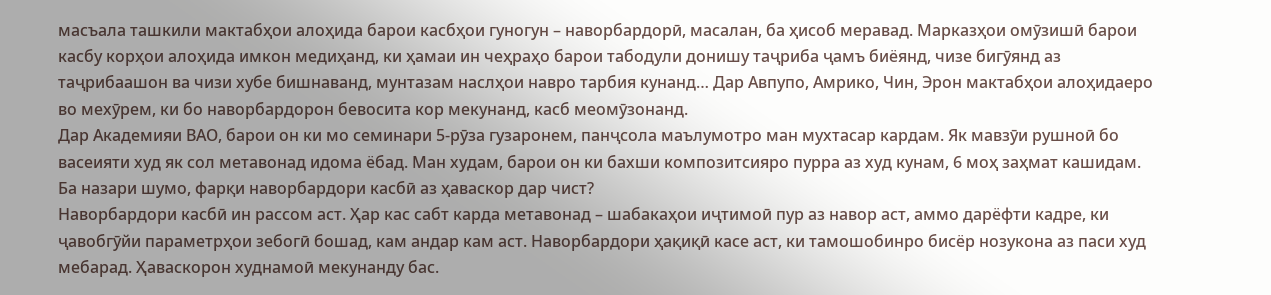масъала ташкили мактабҳои алоҳида барои касбҳои гуногун – наворбардорӣ, масалан, ба ҳисоб меравад. Марказҳои омӯзишӣ барои касбу корҳои алоҳида имкон медиҳанд, ки ҳамаи ин чеҳраҳо барои табодули донишу таҷриба ҷамъ биёянд, чизе бигӯянд аз таҷрибаашон ва чизи хубе бишнаванд, мунтазам наслҳои навро тарбия кунанд… Дар Авпупо, Амрико, Чин, Эрон мактабҳои алоҳидаеро во мехӯрем, ки бо наворбардорон бевосита кор мекунанд, касб меомӯзонанд.
Дар Академияи ВАО, барои он ки мо семинари 5-рӯза гузаронем, панҷсола маълумотро ман мухтасар кардам. Як мавзӯи рушноӣ бо васеияти худ як сол метавонад идома ёбад. Ман худам, барои он ки бахши композитсияро пурра аз худ кунам, 6 моҳ заҳмат кашидам.
Ба назари шумо, фарқи наворбардори касбӣ аз ҳаваскор дар чист?
Наворбардори касбӣ ин рассом аст. Ҳар кас сабт карда метавонад – шабакаҳои иҷтимоӣ пур аз навор аст, аммо дарёфти кадре, ки ҷавобгӯйи параметрҳои зебогӣ бошад, кам андар кам аст. Наворбардори ҳақиқӣ касе аст, ки тамошобинро бисёр нозукона аз паси худ мебарад. Ҳаваскорон худнамоӣ мекунанду бас.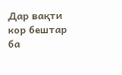Дар вақти кор бештар ба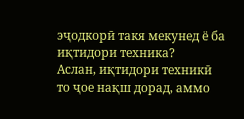эҷодкорӣ такя мекунед ё ба иқтидори техника?
Аслан, иқтидори техникӣ то ҷое нақш дорад, аммо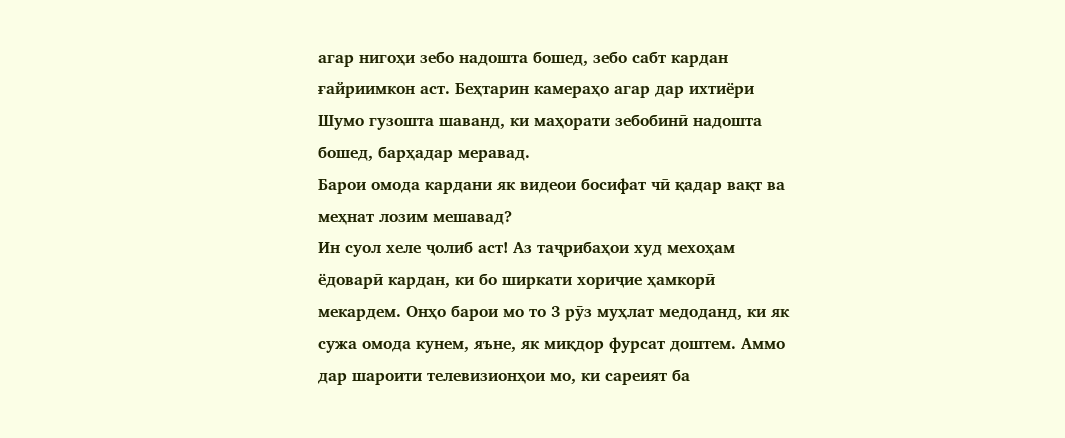агар нигоҳи зебо надошта бошед, зебо сабт кардан ғайриимкон аст. Беҳтарин камераҳо агар дар ихтиёри Шумо гузошта шаванд, ки маҳорати зебобинӣ надошта бошед, барҳадар меравад.
Барои омода кардани як видеои босифат чӣ қадар вақт ва меҳнат лозим мешавад?
Ин суол хеле ҷолиб аст! Аз таҷрибаҳои худ мехоҳам ёдоварӣ кардан, ки бо ширкати хориҷие ҳамкорӣ мекардем. Онҳо барои мо то 3 рӯз муҳлат медоданд, ки як сужа омода кунем, яъне, як миқдор фурсат доштем. Аммо дар шароити телевизионҳои мо, ки сареият ба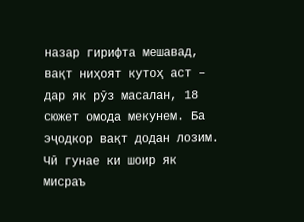назар гирифта мешавад, вақт ниҳоят кутоҳ аст – дар як рӯз масалан, 18 сюжет омода мекунем. Ба эҷодкор вақт додан лозим. Чӣ гунае ки шоир як мисраъ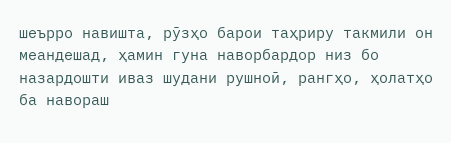шеърро навишта, рӯзҳо барои таҳриру такмили он меандешад, ҳамин гуна наворбардор низ бо назардошти иваз шудани рушноӣ, рангҳо, ҳолатҳо ба навораш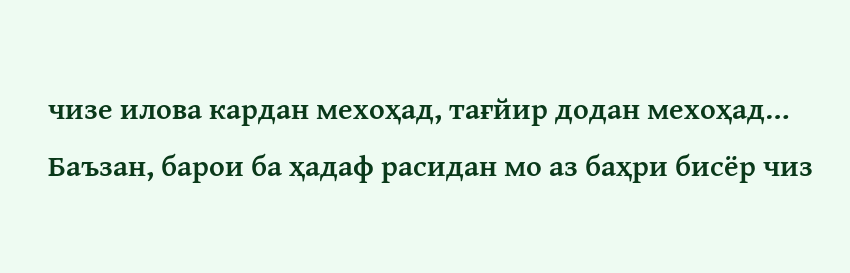чизе илова кардан мехоҳад, тағйир додан мехоҳад… Баъзан, барои ба ҳадаф расидан мо аз баҳри бисёр чиз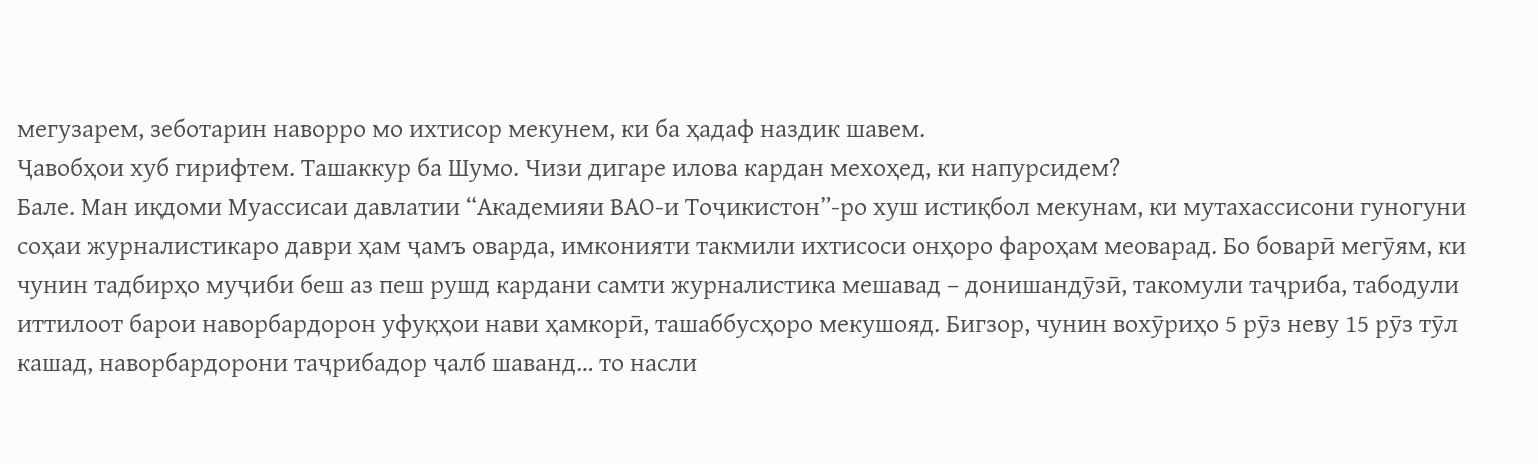мегузарем, зеботарин наворро мо ихтисор мекунем, ки ба ҳадаф наздик шавем.
Ҷавобҳои хуб гирифтем. Ташаккур ба Шумо. Чизи дигаре илова кардан мехоҳед, ки напурсидем?
Бале. Ман иқдоми Муассисаи давлатии “Академияи ВАО-и Тоҷикистон”-ро хуш истиқбол мекунам, ки мутахассисони гуногуни соҳаи журналистикаро даври ҳам ҷамъ оварда, имконияти такмили ихтисоси онҳоро фароҳам меоварад. Бо боварӣ мегӯям, ки чунин тадбирҳо муҷиби беш аз пеш рушд кардани самти журналистика мешавад – донишандӯзӣ, такомули таҷриба, табодули иттилоот барои наворбардорон уфуқҳои нави ҳамкорӣ, ташаббусҳоро мекушояд. Бигзор, чунин вохӯриҳо 5 рӯз неву 15 рӯз тӯл кашад, наворбардорони таҷрибадор ҷалб шаванд… то насли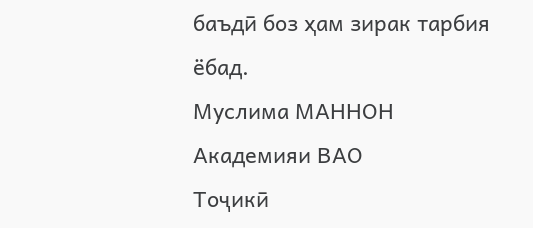баъдӣ боз ҳам зирак тарбия ёбад.
Муслима МАННОН
Академияи ВАО
Тоҷикӣ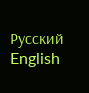Русский
English